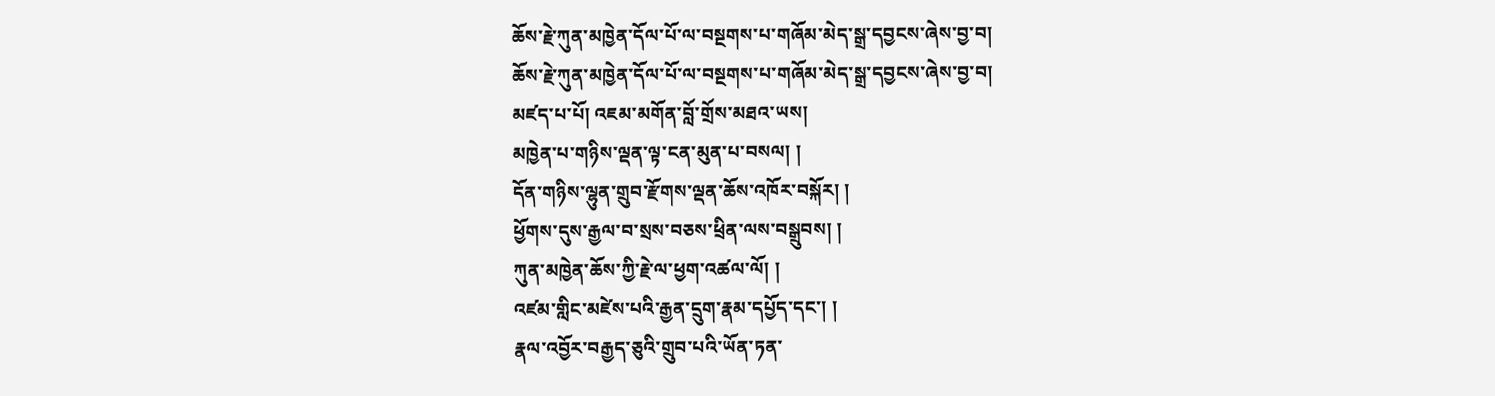ཆོས་རྗེ་ཀུན་མཁྱེན་དོལ་པོ་ལ་བསྔགས་པ་གཞོམ་མེད་སྒྲ་དབྱངས་ཞེས་བྱ་བ།
ཆོས་རྗེ་ཀུན་མཁྱེན་དོལ་པོ་ལ་བསྔགས་པ་གཞོམ་མེད་སྒྲ་དབྱངས་ཞེས་བྱ་བ།
མཛད་པ་པོ། འཇམ་མགོན་བློ་གྲོས་མཐའ་ཡས།
མཁྱེན་པ་གཉིས་ལྡན་ལྟ་ངན་མུན་པ་བསལ། །
དོན་གཉིས་ལྷུན་གྲུབ་རྫོགས་ལྡན་ཆོས་འཁོར་བསྐོར། །
ཕྱོགས་དུས་རྒྱལ་བ་སྲས་བཅས་ཕྲིན་ལས་བསྒྲུབས། །
ཀུན་མཁྱེན་ཆོས་ཀྱི་རྗེ་ལ་ཕྱག་འཚལ་ལོ། །
འཛམ་གླིང་མཛེས་པའི་རྒྱན་དྲུག་རྣམ་དཔྱོད་དང་། །
རྣལ་འབྱོར་བརྒྱད་ཅུའི་གྲུབ་པའི་ཡོན་ཏན་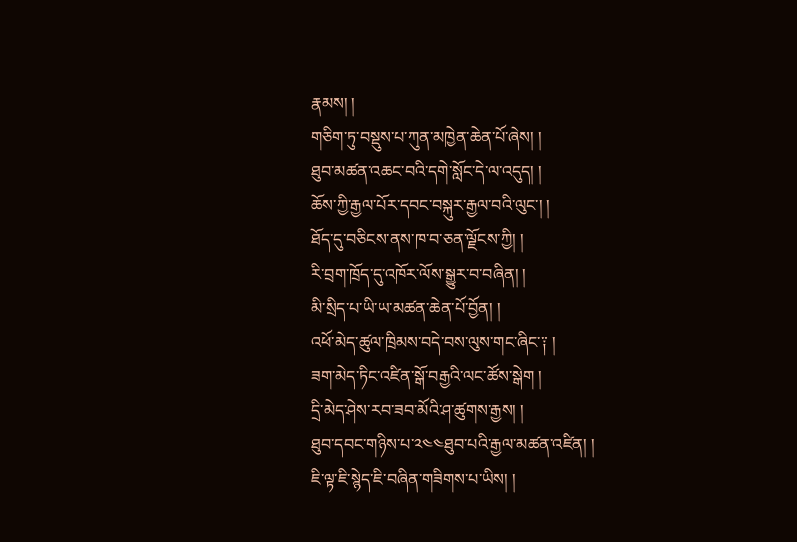རྣམས། །
གཅིག་ཏུ་བསྡུས་པ་ཀུན་མཁྱེན་ཆེན་པོ་ཞེས། །
ཐུབ་མཚན་འཆང་བའི་དགེ་སློང་དེ་ལ་འདུད། །
ཆོས་ཀྱི་རྒྱལ་པོར་དབང་བསྐུར་རྒྱལ་བའི་ལུང་། །
ཐོད་དུ་བཅིངས་ནས་ཁ་བ་ཅན་ལྗོངས་ཀྱི། །
རི་བྲག་ཁྲོད་དུ་འཁོར་ལོས་སྒྱུར་བ་བཞིན། །
མི་སྲིད་པ་ཡི་ཡ་མཚན་ཆེན་པོ་བྱོན། །
འཕོ་མེད་ཚུལ་ཁྲིམས་བདེ་བས་ལུས་གང་ཞིང་༑ །
ཟག་མེད་ཏིང་འཛིན་སྒོ་བརྒྱའི་ལང་ཚོས་སྒེག །
དྲི་མེད་ཤེས་རབ་ཟབ་མོའི་ཤ་ཚུགས་རྒྱས། །
ཐུབ་དབང་གཉིས་པ་༢༤༤ཐུབ་པའི་རྒྱལ་མཚན་འཛིན། །
ཇི་ལྟ་ཇི་སྙེད་ཇི་བཞིན་གཟིགས་པ་ཡིས། །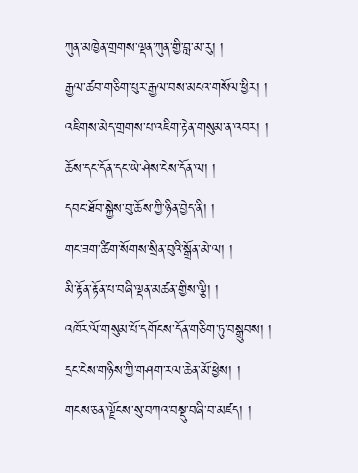ཀུན་མཁྱེན་གྲགས་ལྡན་ཀུན་གྱི་བླ་མ་རུ། །
རྒྱལ་ཚབ་གཅིག་པུར་རྒྱལ་བས་མངའ་གསོལ་ཕྱིར། །
འཇིགས་མེད་གྲགས་པ་འཇིག་རྟེན་གསུམ་ན་འབར། །
ཆོས་དང་དོན་དང་ཡེ་ཤེས་ངེས་དོན་ལ། །
དབང་ཐོབ་སྐྱེས་བུ་ཆོས་ཀྱི་ཉིན་བྱེད་ནི། །
གང་ཟག་ཚིག་སོགས་སྲིན་བུའི་སྒྲོན་མེ་ལ། །
མི་རྟོན་རྟོན་པ་བཞི་ལྡན་མཚན་གྱིས་ལྕི། །
འཁོར་ལོ་གསུམ་པོ་དགོངས་དོན་གཅིག་ཏུ་བསྒྲུབས། །
དྲང་ངེས་གཉིས་ཀྱི་གཤག་རལ་ཆེན་མོ་ཕྱེས། །
གངས་ཅན་ལྗོངས་སུ་བཀའ་བསྡུ་བཞི་བ་མཛད། །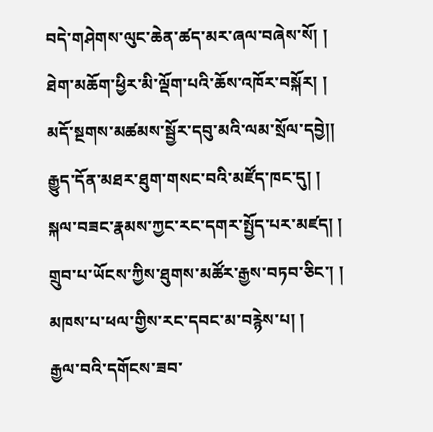བདེ་གཤེགས་ལུང་ཆེན་ཚད་མར་ཞལ་བཞེས་སོ། །
ཐེག་མཆོག་ཕྱིར་མི་ལྡོག་པའི་ཆོས་འཁོར་བསྐོར། །
མདོ་སྔགས་མཚམས་སྦྱོར་དབུ་མའི་ལམ་སྲོལ་དབྱེ།།
རྒྱུད་དོན་མཐར་ཐུག་གསང་བའི་མཛོད་ཁང་དུ། །
སྐལ་བཟང་རྣམས་ཀྱང་རང་དགར་སྤྱོད་པར་མཛད། །
གྲུབ་པ་ཡོངས་ཀྱིས་ཐུགས་མཚོར་རྒྱས་བཏབ་ཅིང་། །
མཁས་པ་ཕལ་གྱིས་རང་དབང་མ་བརྙེས་པ། །
རྒྱལ་བའི་དགོངས་ཟབ་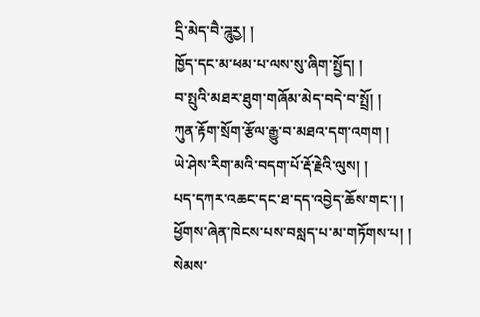དྲི་མེད་བཻ་ཌཱུརྱ། །
ཁྱོད་དང་མ་ཕམ་པ་ལས་སུ་ཞིག་སྤྱོད། །
བ་སྤུའི་མཐར་ཐུག་གཞོམ་མེད་བདེ་བ་སྤྲོ། །
ཀུན་རྟོག་སྲོག་རྩོལ་རྒྱུ་བ་མཐའ་དག་འགག །
ཡེ་ཤེས་རིག་མའི་བདག་པོ་རྡོ་རྗེའི་ལུས། །
པད་དཀར་འཆང་དང་ཐ་དད་འབྱེད་ཆོས་གང་། །
ཕྱོགས་ཞེན་ཁེངས་པས་བསླད་པ་མ་གཏོགས་པ། །
སེམས་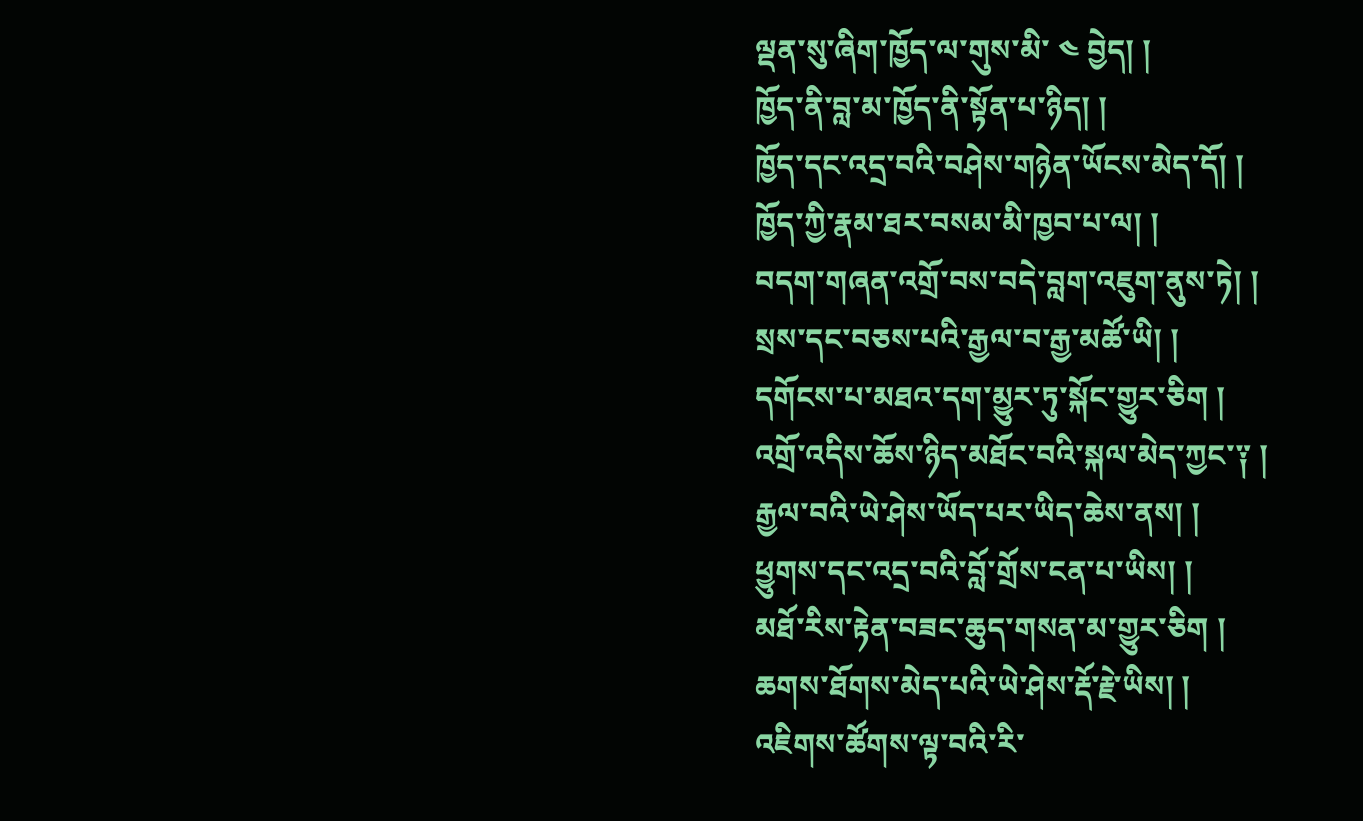ལྡན་སུ་ཞིག་ཁྱོད་ལ་གུས་མི་ ༤ བྱེད། །
ཁྱོད་ནི་བླ་མ་ཁྱོད་ནི་སྟོན་པ་ཉིད། །
ཁྱོད་དང་འདྲ་བའི་བཤེས་གཉེན་ཡོངས་མེད་དོ། །
ཁྱོད་ཀྱི་རྣམ་ཐར་བསམ་མི་ཁྱབ་པ་ལ། །
བདག་གཞན་འགྲོ་བས་བདེ་བླག་འཇུག་ནུས་ཏེ། །
སྲས་དང་བཅས་པའི་རྒྱལ་བ་རྒྱ་མཚོ་ཡི། །
དགོངས་པ་མཐའ་དག་མྱུར་ཏུ་སྐོང་གྱུར་ཅིག །
འགྲོ་འདིས་ཆོས་ཉིད་མཐོང་བའི་སྐལ་མེད་ཀྱང་༑ །
རྒྱལ་བའི་ཡེ་ཤེས་ཡོད་པར་ཡིད་ཆེས་ནས། །
ཕྱུགས་དང་འདྲ་བའི་བློ་གྲོས་ངན་པ་ཡིས། །
མཐོ་རིས་རྟེན་བཟང་ཆུད་གསན་མ་གྱུར་ཅིག །
ཆགས་ཐོགས་མེད་པའི་ཡེ་ཤེས་རྡོ་རྗེ་ཡིས། །
འཇིགས་ཚོགས་ལྟ་བའི་རི་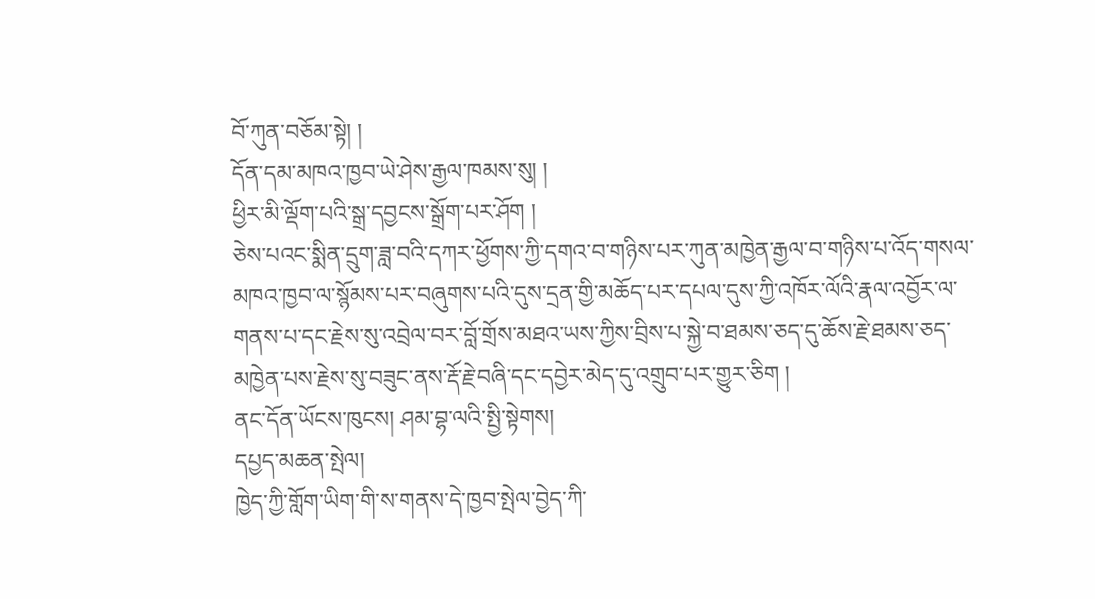བོ་ཀུན་བཅོམ་སྟེ། །
དོན་དམ་མཁའ་ཁྱབ་ཡེ་ཤེས་རྒྱལ་ཁམས་སུ། །
ཕྱིར་མི་ལྡོག་པའི་སྒྲ་དབྱངས་སྒྲོག་པར་ཤོག །
ཅེས་པའང་སྨིན་དྲུག་ཟླ་བའི་དཀར་ཕྱོགས་ཀྱི་དགའ་བ་གཉིས་པར་ཀུན་མཁྱེན་རྒྱལ་བ་གཉིས་པ་འོད་གསལ་མཁའ་ཁྱབ་ལ་སྙོམས་པར་བཞུགས་པའི་དུས་དྲན་གྱི་མཆོད་པར་དཔལ་དུས་ཀྱི་འཁོར་ལོའི་རྣལ་འབྱོར་ལ་གནས་པ་དང་རྗེས་སུ་འབྲེལ་བར་བློ་གྲོས་མཐའ་ཡས་ཀྱིས་བྲིས་པ་སྐྱེ་བ་ཐམས་ཅད་དུ་ཆོས་རྗེ་ཐམས་ཅད་མཁྱེན་པས་རྗེས་སུ་བཟུང་ནས་རྡོ་རྗེ་བཞི་དང་དབྱེར་མེད་དུ་འགྲུབ་པར་གྱུར་ཅིག །
ནང་དོན་ཡོངས་ཁུངས། ཤམ་བྷ་ལའི་སྤྱི་སྟེགས།
དཔྱད་མཆན་སྤེལ།
ཁྱེད་ཀྱི་གློག་ཡིག་གི་ས་གནས་དེ་ཁྱབ་སྤེལ་བྱེད་ཀི་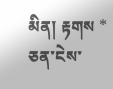མིན། རྟགས * ཅན་ངེས་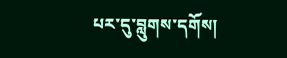པར་དུ་བླུགས་དགོས།